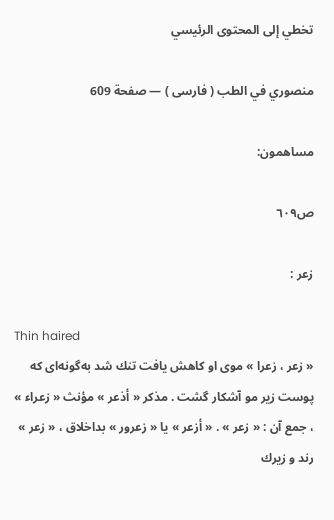تخطي إلى المحتوى الرئيسي

منصوري في الطب ( فارسى ) — صفحة 609

مساهمون:

ص٦٠٩

زعر :

Thin haired
« زعر ، زعرا » موى او كاهش يافت تنك شد به‌گونه‌اى كه پوست زير مو آشكار گشت . مذكر « أذعر » مؤنث « زعراء » ، جمع آن : « زعر » . « أزعر » يا « زعرور » بداخلاق ، « زعر » رند و زيرك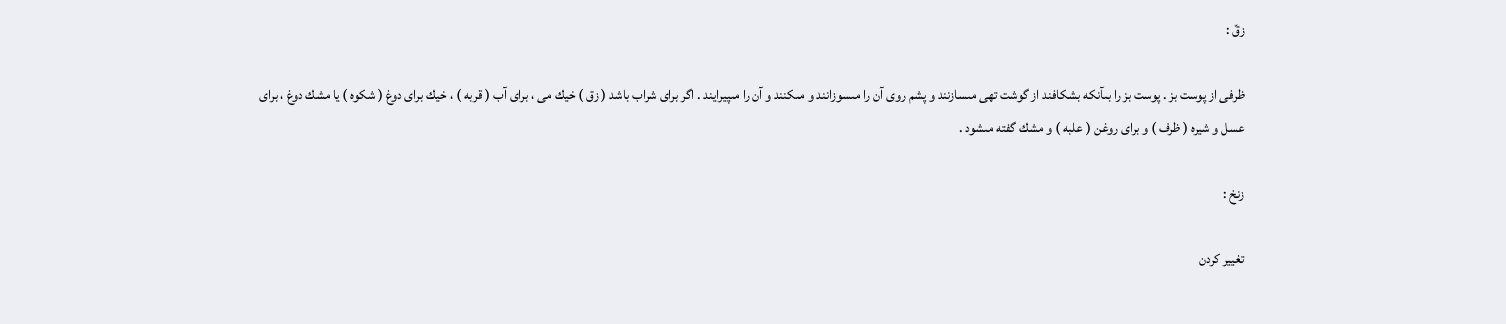زقّ :

ظرفى از پوست بز . پوست بز را بىآنكه بشكافند از گوشت تهى مىسازنند و پشم روى آن را مىسوزانند و مىكنند و آن را مىپيرايند . اگر براى شراب باشد ( زق ) خيك مى ، براى آب ( قربه ) ، خيك براى دوغ ( شكوه ) يا مشك دوغ ، براى عسل و شيره ( ظرف ) و براى روغن ( علبه ) و مشك گفته مىشود .

زنخ :

تغيير كردن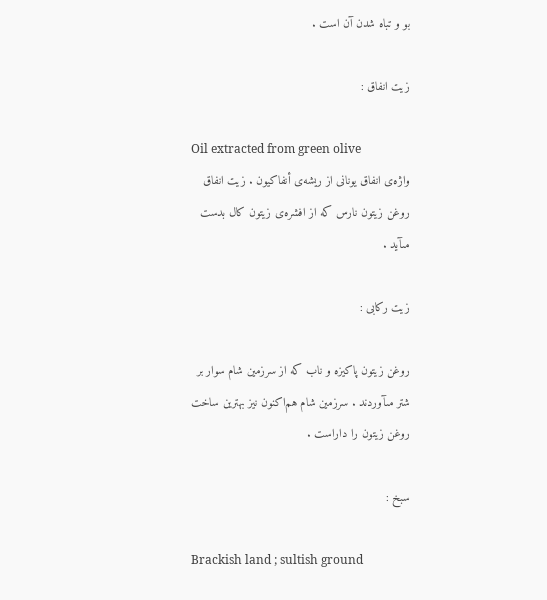بو و تباه شدن آن است .

زيت انفاق :

Oil extracted from green olive
واژه‌ى انفاق يونانى از ريشه‌ى أنفاكيون . زيت انفاق روغن زيتون نارس كه از افشره‌ى زيتون كال بدست مىآيد .

زيت ركابى :

روغن زيتون پاكيزه و ناب كه از سرزمين شام سوار بر شتر مىآوردند . سرزمين شام هم‌اكنون نيز بهترين ساخت روغن زيتون را داراست .

سبخ :

Brackish land ; sultish ground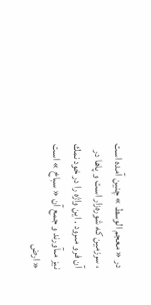در « معجم الوسط » چنين آمده است ، سرزمين كه شوره‌زار است و پاها در آن فرو مىرود . اين واژه را در خود نمك نيز مىآورند و جمع آن « سباخ » است « ارض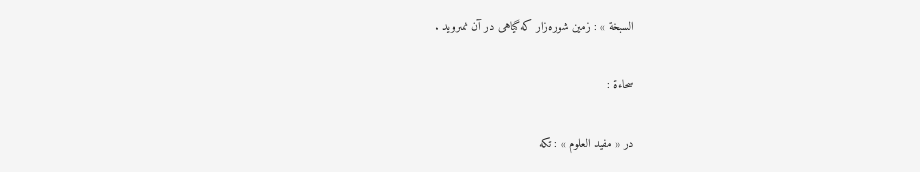السبخة » : زمين شوره‌زار كه گياهى در آن نمىرويد .

سحاءة :

در « مفيد العلوم » : تكه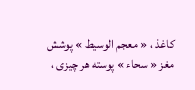كاغذ ، « معجم الوسيط » پوشش مغز « سحاء » پوسته هر چيزى ،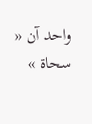واحد آن « سحاة »